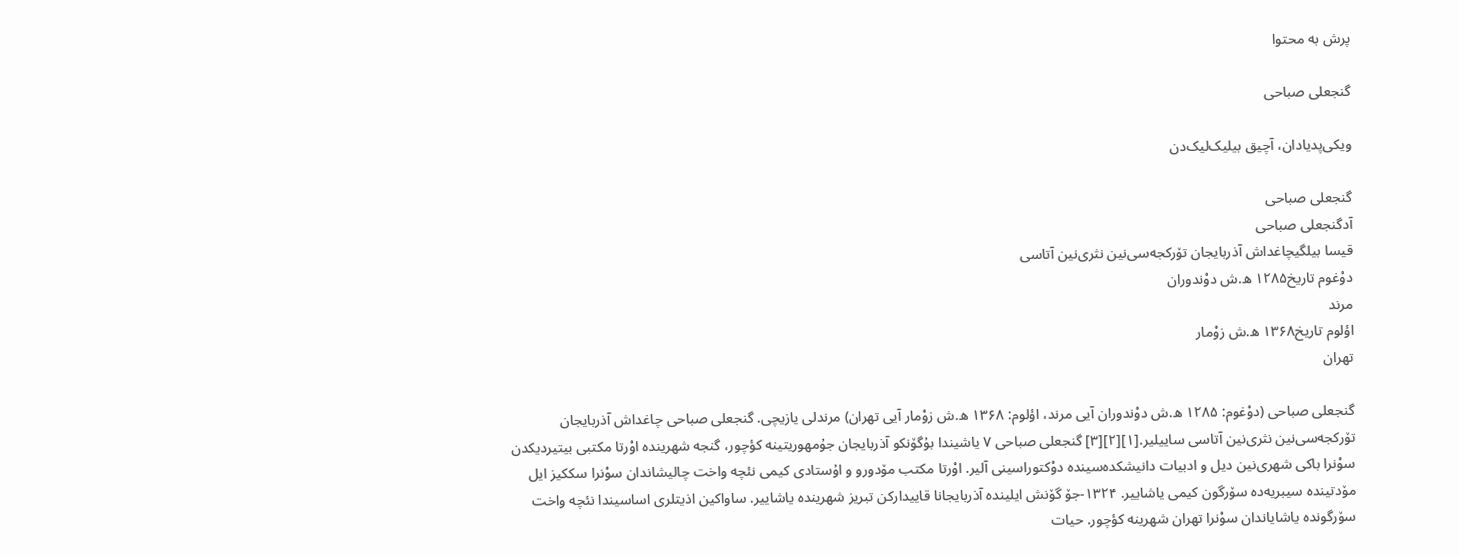پرش به محتوا

گنجعلی صباحی

ویکی‌پدیادان، آچیق بیلیک‌لیک‌دن

گنجعلی صباحی
آدگنجعلی صباحی
قیسا بیلگیچاغداش آذربایجان تۆرکجه‌سی‌نین نثری‌نین آتاسی
دوْغوم تاریخ۱۲۸۵ ه.ش دوْندوران
مرند
اؤلوم تاریخ۱۳۶۸ ه.ش زوْمار
تهران

گنجعلی صباحی (دوْغوم: ۱۲۸۵ ه.ش دوْندوران آیی مرند، اؤلوم: ۱۳۶۸ ه.ش زوْمار آیی تهران) مرندلی یازیچی. گنجعلی صباحی چاغداش آذربایجان تۆرکجه‌سی‌نین نثری‌نین آتاسی ساییلیر.[۱][۲][۳] گنجعلی صباحی ۷ یاشیندا بۇگۆنکو آذربایجان جۇمهوریتینه کؤچور، گنجه شهرینده اوْرتا مکتبی بیتیردیکدن سوْنرا باکی شهری‌نین دیل و ادبیات دانیشکده‌سینده دوْکتوراسینی آلیر. اوْرتا مکتب مۆدورو و اۇستادی کیمی نئچه واخت چالیشاندان سوْنرا سککیز ایل مۆدتینده سیبریه‌ده سۆرگون کیمی یاشاییر. ۱۳۲۴-جۆ گۆنش ایلینده آذربایجانا قاییدارکن تبریز شهرینده یاشاییر. ساواکین اذیتلری اساسیندا نئچه واخت سۆرگونده یاشایاندان سوْنرا تهران شهرینه کؤچور. حیات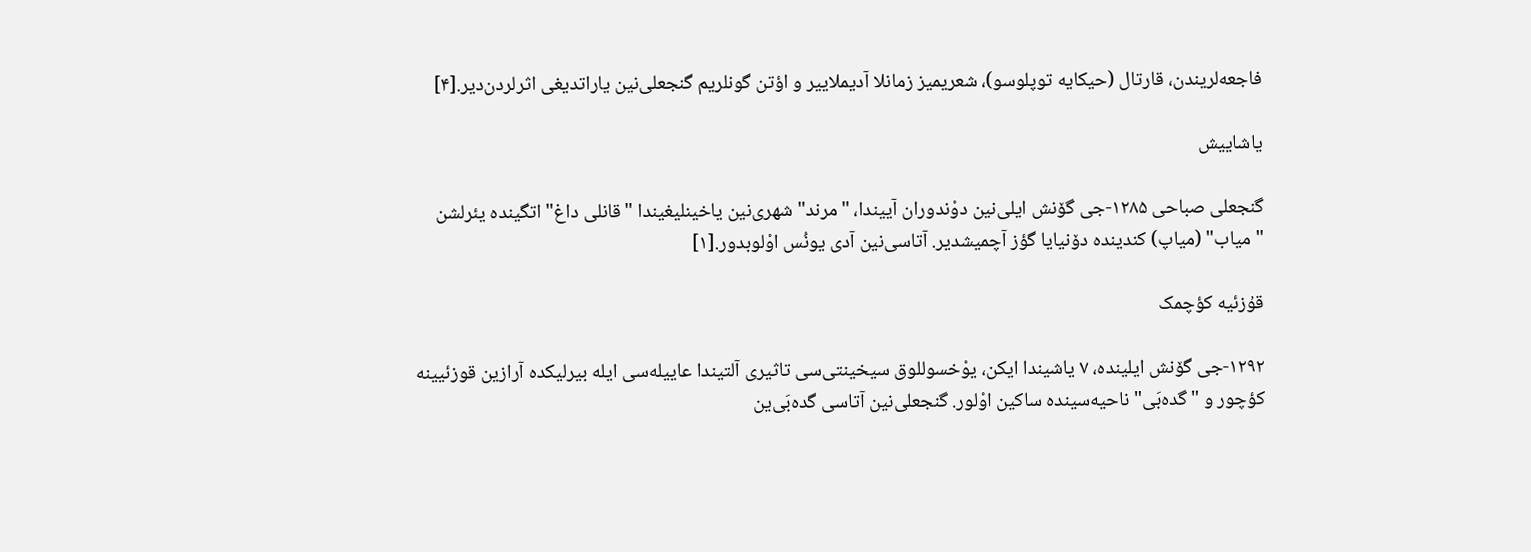فاجعه‌لریندن، قارتال (حیکایه توپلوسو)، شعریمیز زمانلا آدیملاییر و اؤتن گونلریم گنجعلی‌نین یاراتدیغی اثرلردن‌دیر.[۴]

یاشاییش

گنجعلی صباحی ۱۲۸۵-جی گۆنش ایلی‌نین دوْندوران آییندا، "مرند" شهری‌نین یاخینلیغیندا "قانلی داغ" اتگینده یئرلشن "میاب" (میاپ) کندینده دۆنیایا گؤز آچمیشدیر. آتاسی‌نین آدی یونُس اوْلوبدور.[۱]

قۇزئیه کؤچمک

۱۲۹۲-جی گۆنش ایلینده، ۷ یاشیندا ایکن، یوْخسوللوق سیخینتی‌سی تاثیری آلتیندا عاییله‌سی ایله بیرلیکده آرازین قوزئیینه کؤچور و "گده‌بَی" ناحیه‌سینده ساکین اوْلور. گنجعلی‌نین آتاسی گده‌بَی‌ین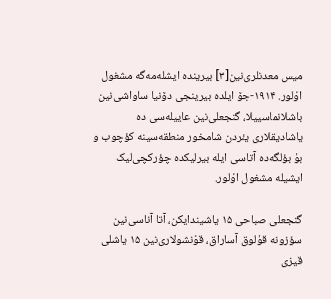میس معدنلری‌نین[۳] بیرینده ایشله‌مه‌گه مشغول اوْلور. ۱۹۱۴-جۆ ایلده بیرینجی دۆنیا ساواشی‌نین باشلانماسییلا، گنجعلی‌نین عاییله‌سی ده یاشادیقلاری یئردن شامخور منطقه‌سینه کؤچوب و بۇ بؤلگه‌ده آتاسی ایله بیرلیکده چؤرکچی‌لیک ایشیله مشغول اوْلور.

گنجعلی صباحی ۱۵ یاشیندایکن، آتا آناسی‌نین سؤزونه قۇلوق آساراق، قوْنشولاری‌نین ۱۵ یاشلی قیزی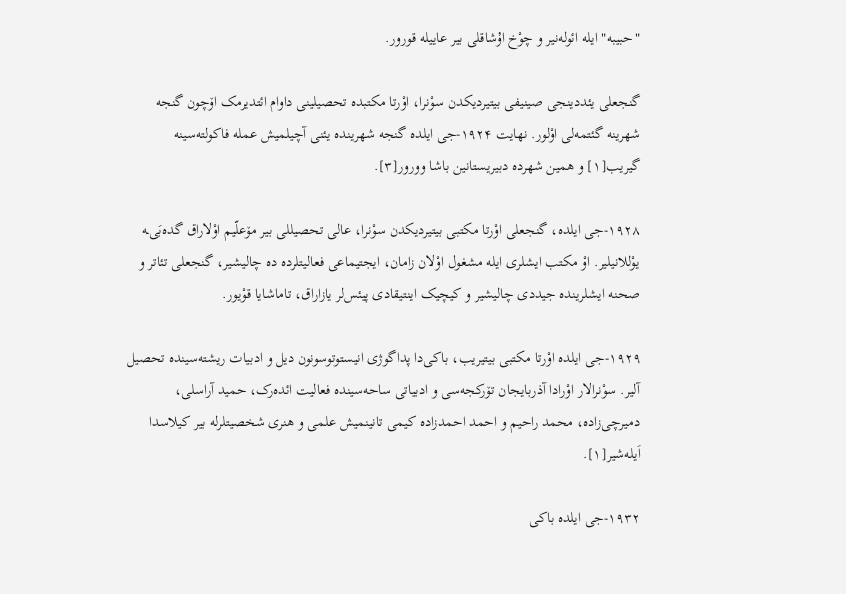"حبیبه" ایله ائوله‌نیر و چوْخ اۇشاقلی بیر عاییله قورور.

گنجعلی یئددینجی صینیفی بیتیردیکدن سوْنرا، اوْرتا مکتبده تحصیلینی داوام ائتدیرمک اۆچون گنجه شهرینه گئتمه‌لی اوْلور. نهایت ۱۹۲۴-جی ایلده گنجه شهرینده یئنی آچیلمیش عمله فاکولته‌سینه گیریب[۱] و همین شهرده دبیریستانین باشا وورور[۳].

۱۹۲۸-جی ایلده، گنجعلی اوْرتا مکتبی بیتیردیکدن سوْنرا، عالی تحصیللی بیر مۆعلّیم اوْلاراق گده‌بَی‌ـه یوْللانیلیر. اوْ مکتب ایشلری ایله مشغول اوْلان زامان، ایجتیماعی فعالیتلرده ده چالیشیر، گنجعلی تئاتر و صحنه ایشلرینده جیددی چالیشیر و کیچیک اینتیقادی پیئس‌لر یازاراق، تاماشایا قوْیور.

۱۹۲۹-جی ایلده اوْرتا مکتبی بیتیریب، باکی‌دا پداگوژی انیستوتوسونون دیل و ادبیات ریشته‌سینده تحصیل آلیر. سوْنرالار اوْرادا آذربایجان تۆرکجه‌سی و ادبیاتی ساحه‌سینده فعالیت ائده‌رک، حمید آراسلی، دمیرچی‌زاده، محمد راحیم و احمد احمدزاده کیمی تانینمیش علمی و هنری شخصیتلرله بیر کیلاسدا اَیله‌شیر[۱].

۱۹۳۲-جی ایلده باکی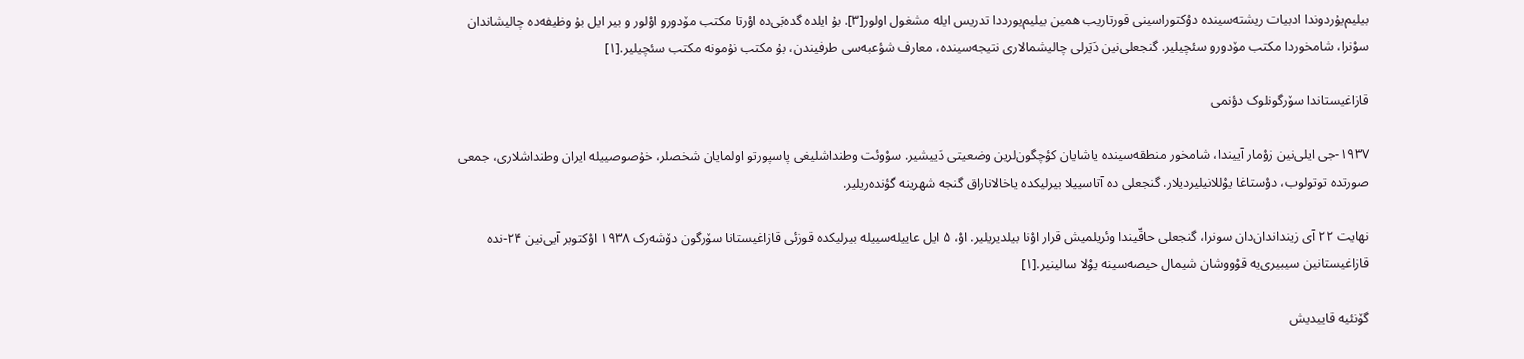بیلیم‌یۇردوندا ادبیات ریشته‌سینده دوْکتوراسینی قورتاریب همین بیلیم‌یورددا تدریس ایله مشغول اولور[۳]. بۇ ایلده گده‌بَی‌ده اوْرتا مکتب مۆدورو اوْلور و بیر ایل بۇ وظیفه‌ده چالیشاندان سوْنرا، شامخوردا مکتب مۆدورو سئچیلیر. گنجعلی‌نین دَیَرلی چالیشمالاری نتیجه‌سینده، معارف شؤعبه‌سی طرفیندن، بۇ مکتب نۇمونه مکتب سئچیلیر.[۱]

قازاغیستاندا سۆرگونلوک دؤنمی

۱۹۳۷-جی ایلی‌نین زوْمار آییندا، شامخور منطقه‌سینده یاشایان کؤچگون‌لرین وضعیتی دَییشیر. سوْوئت وطنداشلیغی پاسپورتو اولمایان شخصلر، خۇصوصییله ایران وطنداشلاری، جمعی صورتده توتولوب، دوْستاغا یوْللانیلیردیلار. گنجعلی ده آتاسییلا بیرلیکده یاخالاناراق گنجه شهرینه گؤنده‌ریلیر.

نهایت ۲۲ آی زینداندان‌دان سونرا، گنجعلی حاقّیندا وئریلمیش قرار اوْنا بیلدیریلیر. اوْ، ۵ ایل عاییله‌سییله بیرلیکده قوزئی قازاغیستانا سۆرگون دۆشه‌رک ۱۹۳۸ اوْکتوبر آیی‌نین ۲۴-نده قازاغیستانین سیبیری‌یه قوْووشان شیمال حیصه‌سینه یوْلا سالینیر.[۱]

گۆنئیه قاییدیش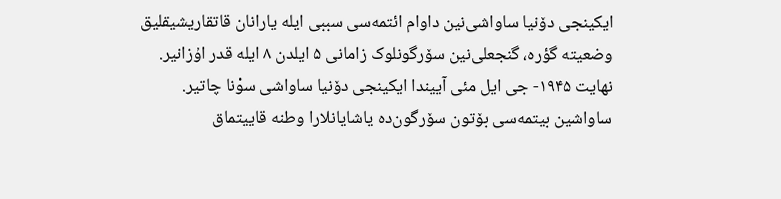ایکینجی دۆنیا ساواشی‌نین داوام ائتمه‌سی سببی ایله یارانان قاتقاریشیقلیق وضعیته گؤره، گنجعلی‌نین سۆرگونلوک زامانی ۵ ایلدن ۸ ایله قدر اۇزانیر. نهایت ۱۹۴۵- جی ایل مئی آییندا ایکینجی دۆنیا ساواشی سوْنا چاتیر. ساواشین بیتمه‌سی بۆتون سۆرگون‌ده یاشایانلارا وطنه قاییتماق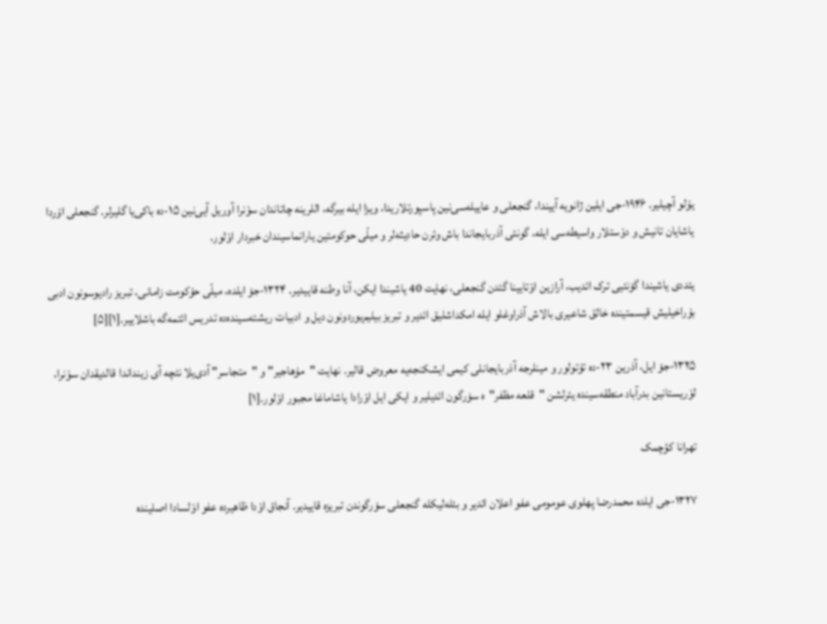یوْلو آچیلیر. ۱۹۴۶-جی ایلین ژانویه آییندا، گنجعلی و عاییله‌سی‌نین پاسپورتلاریدا، ویزا ایله بیرگه، اللرینه چاتاندان سوْنرا آوریل آیی‌نین ۱۵-ده باکی‌یا گلیرلر. گنجعلی اوْردا یاشایان تانیش و دوْستلار واسیطه‌سی ایله، گونئی آذربایجاندا باش وئرن حادیثه‌لر و میلّی حوکومتین یارانماسیندان خبردار اوْلور.

یئددی یاشیندا گۆنئیی ترک ائدیب، آرازین اوْتایینا گئدن گنجعلی، نهایت 40 یاشیندا ایکن، آنا وطنه قاییدیر. ۱۳۲۴-جۆ ایلده، میلّی حۇکومت زامانی، تبریز رادیوسونون ادبی بۇراخیلیش قیسمتینده خالق شاعیری بالاش آذراوغلو ایله امکداشلیق ائدیر و تبریز بیلیم‌یوردونون دیل و ادبیات ریشته‌سینده‌ده تدریس ائتمه‌گه باشلاییر.[۱][۵]

۱۳۲۵-جۆ ایل، آذرین ۲۳-ده تۇتولور و مینلرجه آذربایجانلی کیمی ایشکنجه‌یه معروض قالیر. نهایت "مۇهاجیر" و "متجاسر" آدی‌یلا نئچه آی زینداندا قالدیقدان سوْنرا، لوْریستانین بدرآباد منطقه‌سینده یئرلشن "قلعه مظفر"ه سۆرگون ائدیلیر و ایکی ایل اوْرادا یاشاماغا مجبور اوْلور.[۱]

تهرانا کؤچمک

۱۳۲۷-جی ایلده محمدرضا پهلوی عومومی عفو اعلان ائدیر و بئله‌لیکله گنجعلی سۆرگوندن تبریزه قاییدیر. آنجاق اوْدا ظاهیرده عفو اوْلسادا اصلینده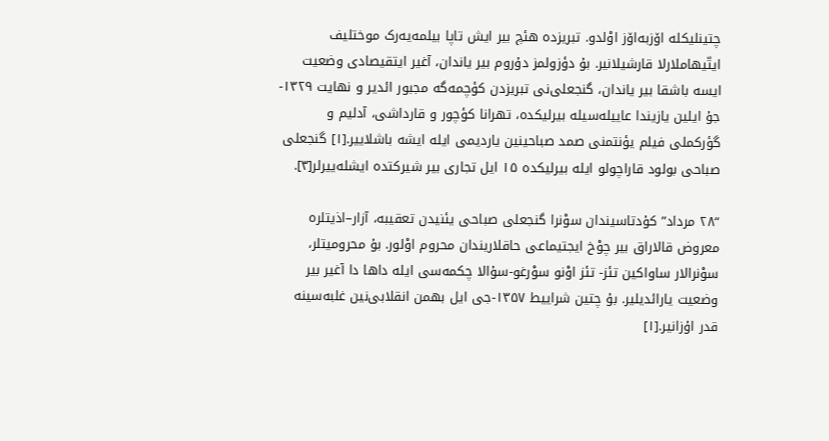چتینلیکله اۆزبه‌اۆز اوْلدو. تبریزده هئچ بیر ایش تاپا بیلمه‌یه‌رک موختلیف ایتّیهاملارلا قارشیلانیر. بۇ دؤزولمز دۇروم بیر یاندان، آغیر ایتقیصادی وضعیت ایسه باشقا بیر یاندان، گنجعلی‌نی تبریزدن کؤچمه‌گه مجبور ائدیر و نهایت ۱۳۲۹-جۇ ایلین یازیندا عاییله‌سیله بیرلیکده، تهرانا کؤچور و قارداشی، آدلیم و گؤرکملی فیلم یؤنتمنی صمد صباحینین یاردیمی ایله ایشه باشلاییر.[۱] گنجعلی صباحی بولود قاراچولو ایله بیرلیکده ۱۵ ایل تجاری بیر شیرکتده ایشله‌ییرلر[۳].

“۲۸ مرداد” کۇدتاسیندان سوْنرا گنجعلی صباحی یئنیدن تعقیبه، آزار–اذیتلره معروض قالاراق بیر چوْخ ایجتیماعی حاقلاریندان محروم اوْلور. بۇ محرومیتلر، سوْنرالار ساواکین تئز- تئز اوْنو سوْرغو-سۇالا چکمه‌سی ایله داها دا آغیر بیر وضعیت یارائدیلیر. بۇ چتین شراییط ۱۳۵۷-جی ایل بهمن انقلابی‌نین غلبه‌سینه قدر اۇزانیر.[۱]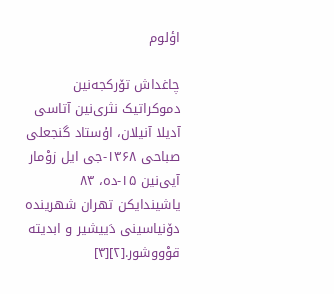اؤلوم

چاغداش تۆرکجه‌نین دموکراتیک نثری‌نین آتاسی آدیلا آنیلان، اۇستاد گنجعلی صباحی ۱۳۶۸-جی ایل زوْمار آیی‌نین ۱۵-ده، ۸۳ یاشیندایکن تهران شهرینده دۆنیاسینی دَییشیر و ابدیته قوْووشور.[۲][۳]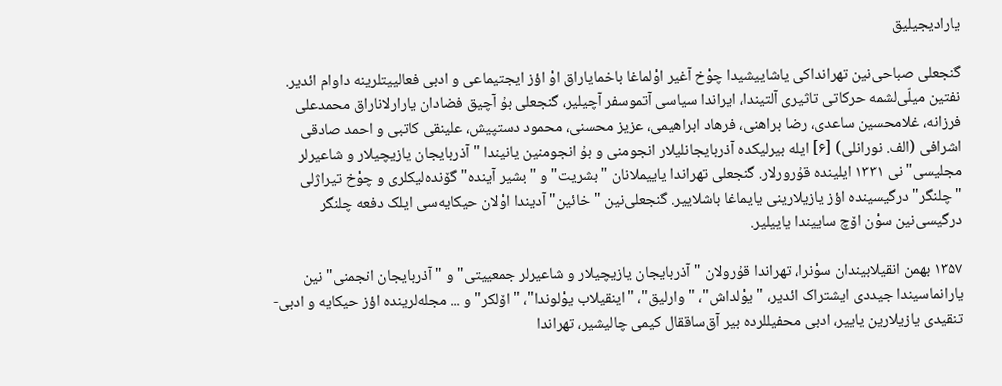یارادیجیلیق

گنجعلی صباحی‌نین تهرانداکی یاشاییشیدا چوْخ آغیر اوْلماغا باخمایاراق اوْ اؤز ایجتیماعی و ادبی فعالییتلرینه داوام ائدیر. نفتین میلّی‌لشمه حرکاتی تاثیری آلتیندا، ایراندا سیاسی آتموسفر آچیلیر، گنجعلی بۇ آچیق فضادان یارارلاناراق محمدعلی فرزانه، غلامحسین ساعدی، رضا براهنی، فرهاد ابراهیمی، عزیز محسنی، محمود دستپیش، علینقی کاتبی و احمد صادقی اشرافی (الف. نورانلی) [۶] ایله بیرلیکده آذربایجانلیلار انجومنی و بۇ انجومنین یانیندا " آذربایجان یازیچیلار و شاعیرلر مجلیسی"نی ۱۳۳۱ ایلینده قۇرورلار. گنجعلی تهراندا یاییملانان "بشریت" و "بشیر آینده" گۆنده‌لیکلری و چوْخ تیراژلی "چلنگر" درگیسینده اؤز یازیلارینی یایماغا باشلاییر. گنجعلی‌نین "خائین" آدیندا اوْلان حیکایه‌سی ایلک دفعه چلنگر درگیسی‌نین سوْن اۆچ ساییندا یاییلیر.

۱۳۵۷ بهمن انقیلابیندان سوْنرا، تهراندا قۇرولان "آذربایجان یازیچیلار و شاعیرلر جمعییتی" و " آذربایجان انجمنی"نین یارانماسیندا جیددی ایشتراک ائدیر، "یوْلداش"، "وارلیق"، "اینقیلاب یوْلوندا"، "اۆلکر" و ... مجله‌لرینده اؤز حیکایه و ادبی- تنقیدی یازیلارین یاییر، ادبی محفیللرده بیر آق‌ساققال کیمی چالیشیر، تهراندا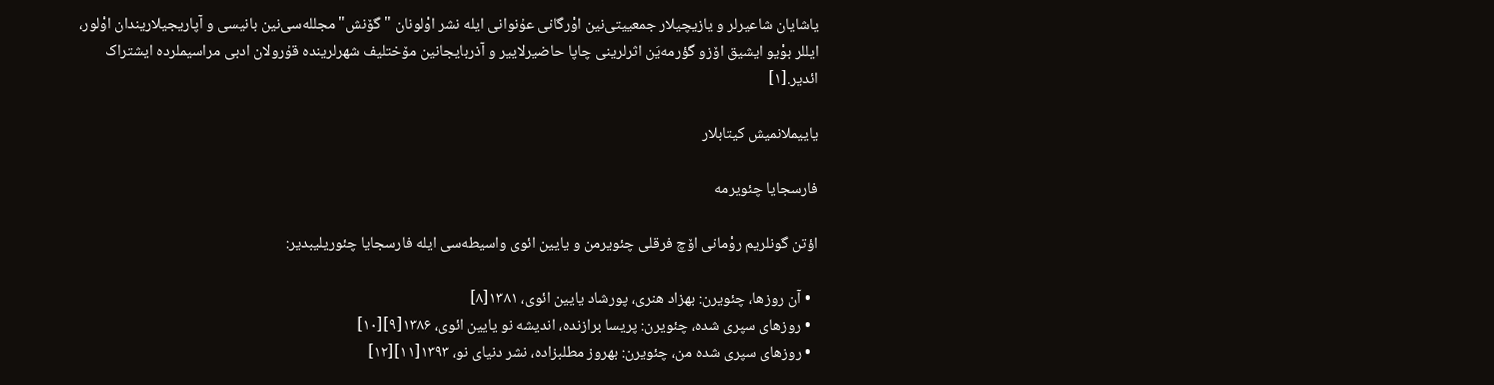یاشایان شاعیرلر و یازیچیلار جمعییتی‌نین اوْرگانی عۇنوانی ایله نشر اوْلونان "گۆنش" مجلله‌سی‌نین بانیسی و آپاریجیلاریندان اوْلور، ایللر بوْیو ایشیق اۆزو گؤرمه‌یَن اثرلرینی چاپا حاضیرلاییر و آذربایجانین مۆختلیف شهرلرینده قۇرولان ادبی مراسیملرده ایشتراک ائدیر.[۱]

یاییملانمیش کیتابلار

فارسجایا چئویرمه

اؤتن گونلریم روْمانی اۆچ فرقلی چئویرمن و یایین ائوی واسیطه‌سی ایله فارسجایا چئوریلیبدیر:

  • آن روزها، چئویرن: بهزاد هنری، پورشاد یایین ائوی، ۱۳۸۱[۸]
  • روزهای سپری شده، چئویرن: پریسا برازنده، اندیشه نو یایین ائوی، ۱۳۸۶[۹][۱۰]
  • روزهای سپری شده من، چئویرن: بهروز مطلبزاده، نشر دنیای نو، ۱۳۹۳[۱۱][۱۲]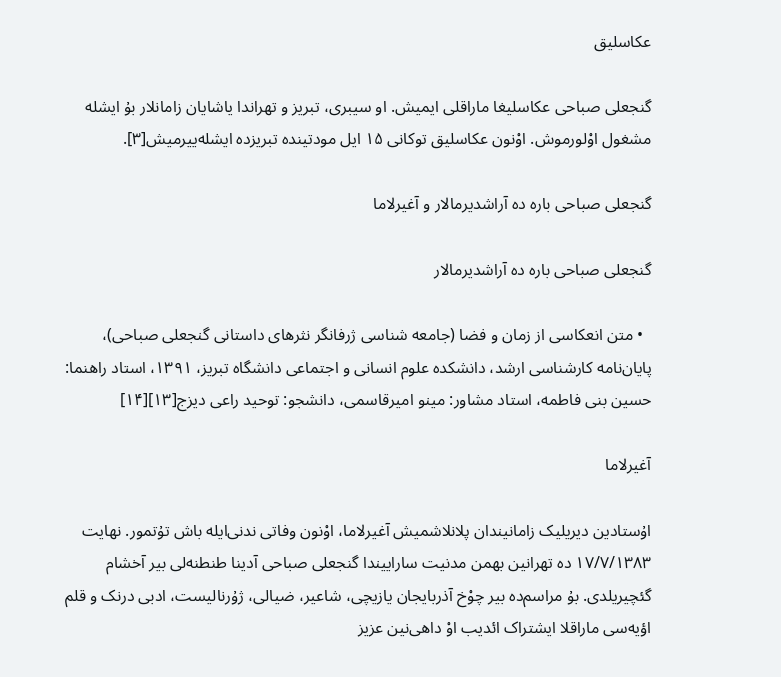عکاسلیق

گنجعلی صباحی عکاسلیغا ماراقلی ایمیش. او سیبری، تبریز و تهراندا یاشایان زامانلار بۇ ایشله مشغول اوْلورموش. اوْنون عکاسلیق توکانی ۱۵ ایل مودتینده تبریزده ایشله‌ییرمیش[۳].

گنجعلی صباحی باره ده آراشدیرمالار و آغیرلاما

گنجعلی صباحی باره ده آراشدیرمالار

  • متن انعکاسی از زمان و فضا (جامعه شناسی ژرفانگر نثرهای داستانی گنجعلی صباحی)، پایان‌نامه کارشناسی ارشد، دانشکده علوم انسانی و اجتماعی دانشگاه تبریز، ۱۳۹۱، استاد راهنما: حسین بنی فاطمه، استاد مشاور: مینو امیرقاسمی، دانشجو: توحید راعی دیزج[۱۳][۱۴]

آغیرلاما

اۇستادین دیریلیک زامانیندان پلانلاشمیش آغیرلاما، اوْنون وفاتی ندنی‌ایله باش تۇتمور. نهایت ۱۷/۷/۱۳۸۳ ده تهرانین بهمن مدنیت ساراییندا گنجعلی صباحی آدینا طنطنه‌لی بیر آخشام گئچیریلدی. بۇ مراسم‌ده بیر چوْخ آذربایجان یازیچی، شاعیر، ضیالی، ژۇرنالیست، ادبی درنک و قلم اؤیه‌سی ماراقلا ایشتراک ائدیب اوْ داهی‌نین عزیز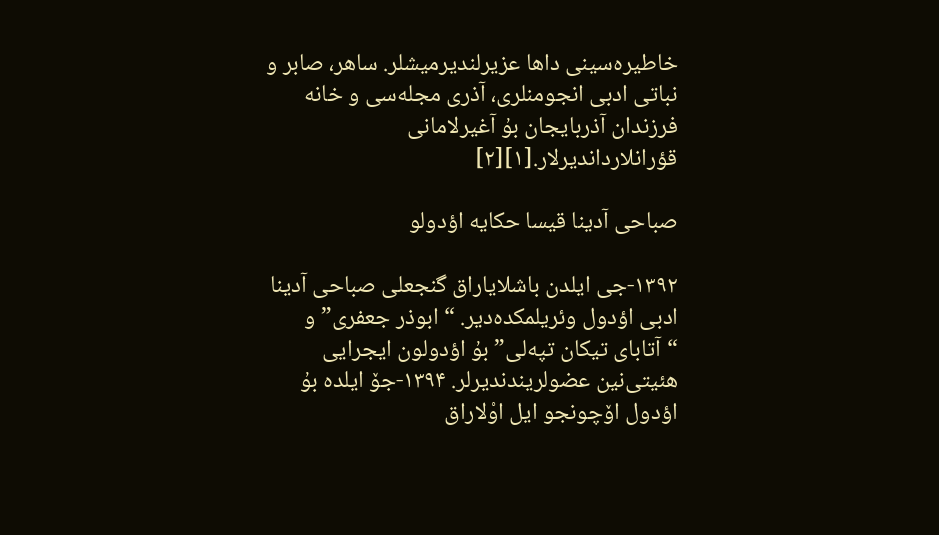خاطیره‌سینی داها عزیرلندیرمیشلر. ساهر، صابر و نباتی ادبی انجومنلری، آذری مجله‌سی و خانه فرزندان آذربایجان بۇ آغیرلامانی قؤرانلارداندیرلار.[۱][۲]

صباحی آدینا قیسا حکایه اؤدولو

۱۳۹۲-جی ایلدن باشلایاراق گنجعلی صباحی آدینا ادبی اؤدول وئریلمکده‌دیر. “ابوذر جعفری” و “آتابای تیکان تپه‌لی” بۇ اؤدولون ایجرایی هئیتی‌نین عضولریندندیرلر. ۱۳۹۴-جۆ ایلده بۇ اؤدول اۆچونجو ایل اوْلاراق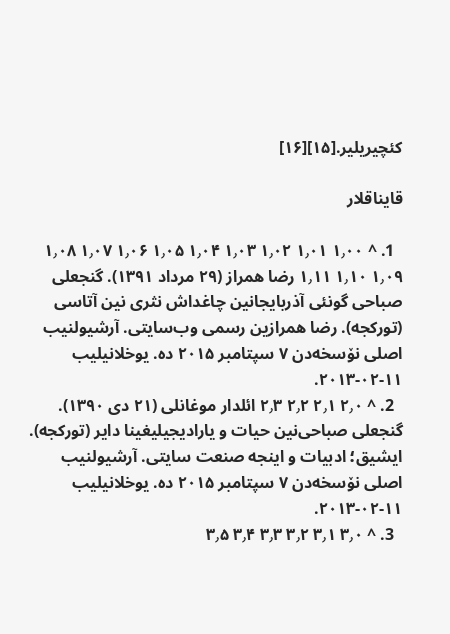کئچیریلیر.[۱۵][۱۶]

قایناقلار

  1. ^ ۱٫۰۰ ۱٫۰۱ ۱٫۰۲ ۱٫۰۳ ۱٫۰۴ ۱٫۰۵ ۱٫۰۶ ۱٫۰۷ ۱٫۰۸ ۱٫۰۹ ۱٫۱۰ ۱٫۱۱ رضا همراز (۲۹ مرداد ۱۳۹۱). گنجعلی صباحی گونئی آذربایجانین چاغداش نثری نین آتاسی (تورکجه). رضا همرازین رسمی وب‌سایتی. آرشیولنیب اصلی نۆسخه‌دن ۷ سپتامبر ۲۰۱۵ ده. یوخلانیلیب ۱۱-۰۲-۲۰۱۳.
  2. ^ ۲٫۰ ۲٫۱ ۲٫۲ ۲٫۳ ائلدار موغانلی (۲۱ دی ۱۳۹۰). گنجعلی صباحی‌نین حیات و یارادیجیلیغینا دایر (تورکجه). ایشیق؛ ادبیات و اینجه صنعت سایتی. آرشیولنیب اصلی نۆسخه‌دن ۷ سپتامبر ۲۰۱۵ ده. یوخلانیلیب ۱۱-۰۲-۲۰۱۳.
  3. ^ ۳٫۰ ۳٫۱ ۳٫۲ ۳٫۳ ۳٫۴ ۳٫۵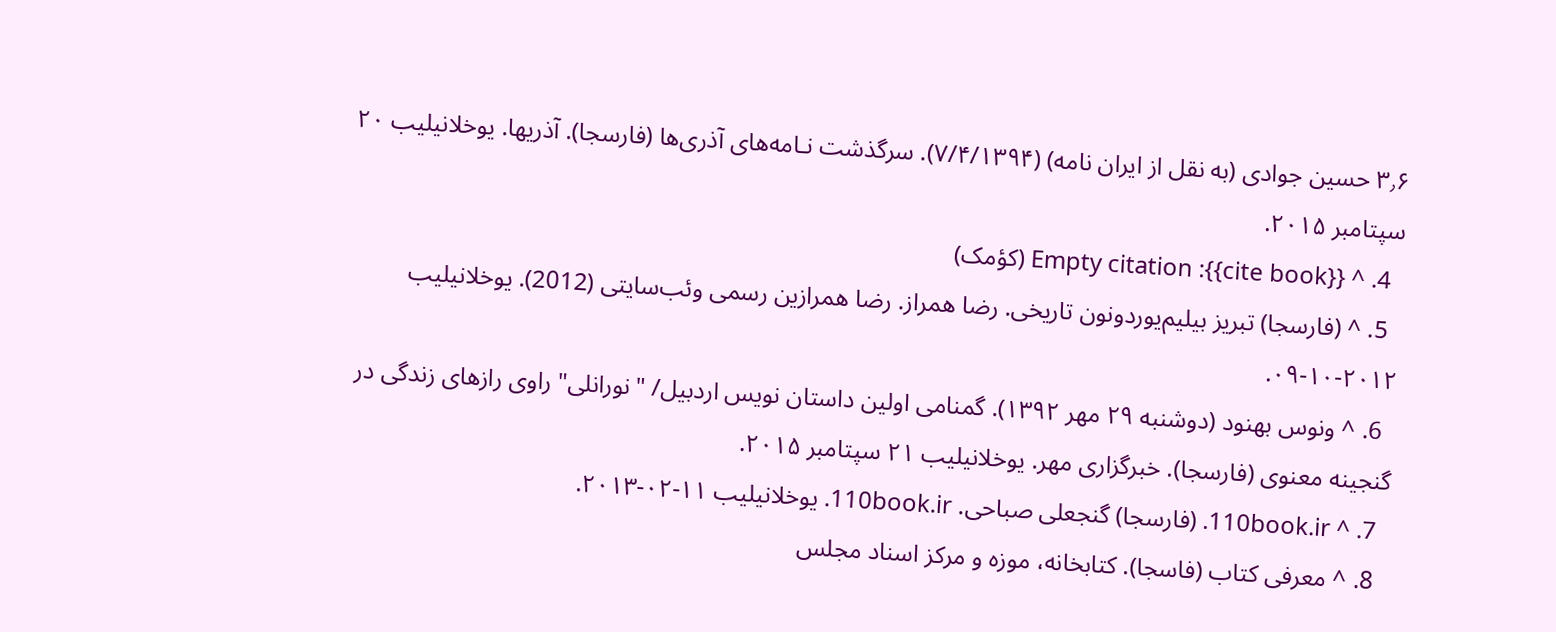۳٫۶ حسین جوادی (به نقل از ایران نامه) (۷/۴/۱۳۹۴). سرگذشت نـامه‌های آذری‌ها (فارسجا). آذریها. یوخلانیلیب ۲۰ سپتامبر ۲۰۱۵.
  4. ^ {{cite book}}: Empty citation (کؤمک)
  5. ^ (فارسجا) تبریز بیلیم‌یوردونون تاریخی. رضا همراز. رضا همرازین رسمی وئب‌سایتی (2012). یوخلانیلیب ۲۰۱۲-۱۰-۰۹.
  6. ^ ونوس بهنود (دوشنبه ۲۹ مهر ۱۳۹۲). گمنامی اولین داستان نویس اردبیل/ "نورانلی" راوی رازهای زندگی در گنجینه معنوی (فارسجا). خبرگزاری مهر. یوخلانیلیب ۲۱ سپتامبر ۲۰۱۵.
  7. ^ 110book.ir. (فارسجا) گنجعلی صباحی. 110book.ir. یوخلانیلیب ۱۱-۰۲-۲۰۱۳.
  8. ^ معرفی کتاب (فاسجا). کتابخانه، موزه و مرکز اسناد مجلس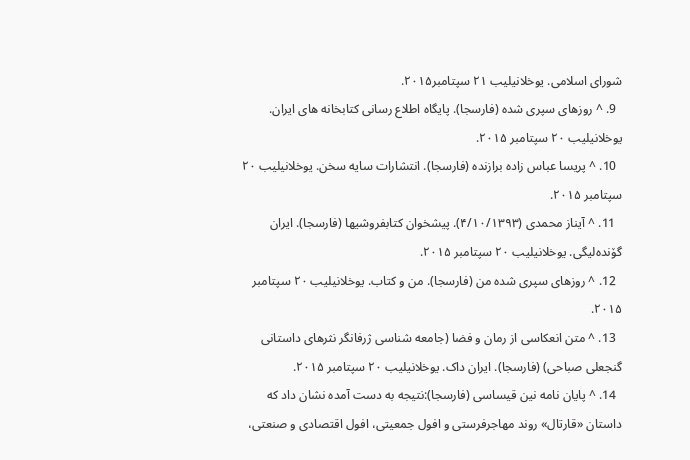شورای اسلامی. یوخلانیلیب ۲۱ سپتامبر۲۰۱۵.
  9. ^ روزهای سپری شده (فارسجا). پایگاه اطلاع رسانی کتابخانه های ایران. یوخلانیلیب ۲۰ سپتامبر ۲۰۱۵.
  10. ^ پریسا عباس زاده برازنده (فارسجا). انتشارات سایه سخن. یوخلانیلیب ۲۰ سپتامبر ۲۰۱۵.
  11. ^ آیناز محمدی (۴/۱۰/۱۳۹۳). پیشخوان کتابفروشیها (فارسجا). ایران گۆنده‌لیگی. یوخلانیلیب ۲۰ سپتامبر ۲۰۱۵.
  12. ^ روزهای سپری شده من (فارسجا). من و کتاب. یوخلانیلیب ۲۰ سپتامبر ۲۰۱۵.
  13. ^ متن انعکاسی از رمان و فضا (جامعه شناسی ژرفانگر نثرهای داستانی گنجعلی صباحی) (فارسجا). ایران داک. یوخلانیلیب ۲۰ سپتامبر ۲۰۱۵.
  14. ^ پایان نامه نین قیساسی (فارسجا):نتیجه به دست آمده نشان داد که داستان «قارتال» روند مهاجرفرستی و افول جمعیتی، افول اقتصادی و صنعتی،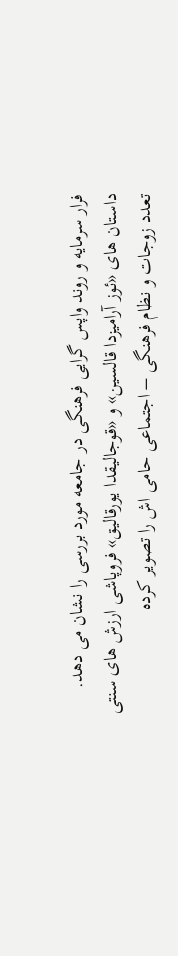فرار سرمایه و روند واپس گرایی فرهنگی در جامعه مورد بررسی را نشان می دهد. داستان های «ئوز آرامیزدا قالسین» و «قوجالیقدا یورقالیق» فروپاشی ارزش های سنتی تعدد زوجات و نظام فرهنگی – اجتماعی حامی اش را تصویر کرده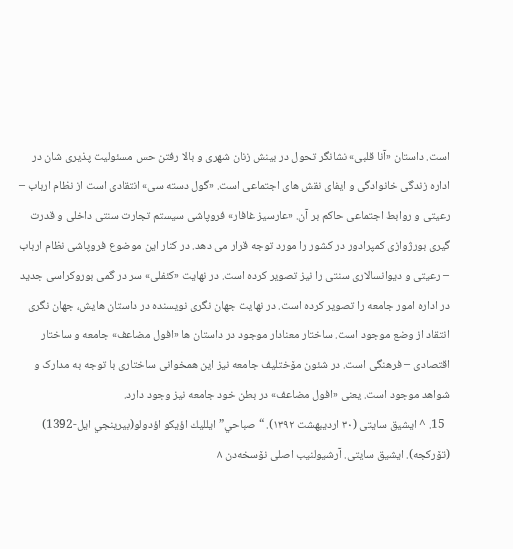است. داستان «آنا قلبی» نشانگر تحول در بینش زنان شهری و بالا رفتن حس مسئولیت پذیری شان در اداره زندگی خانوادگی و ایفای نقش های اجتماعی است. «گول دسته سی» انتقادی است از نظام ارباب – رعیتی و روابط اجتماعی حاکم بر آن. «عارسیز غافار» فروپاشی سیستم تجارت سنتی داخلی و قدرت گیری بورژوازی کمپرادور در کشور را مورد توجه قرار می دهد. در کنار این موضوع فروپاشی نظام ارباب – رعیتی و دیوانسالاری سنتی را نیز تصویر کرده است. در نهایت «کئفلی» سر در گمی بوروکراسی جدید در اداره امور جامعه را تصویر کرده است. در نهایت جهان نگری نویسنده در داستان هایش، جهان نگری انتقاد از وضع موجود است. ساختار معنادار موجود در داستان ها «افول مضاعف» جامعه و ساختار اقتصادی – فرهنگی است. در شئون مۆختلیف جامعه نیز این همخوانی ساختاری با توجه به مدارک و شواهد موجود است. یعنی «افول مضاعف» در بطن خود جامعه نیز وجود دارد.
  15. ^ ایشیق سایتی (۳۰ اردیبهشت ۱۳۹۲). “صباحي” ايلليك اؤيكو اؤدولو(بيرينجي ايل-1392) (تۆرکجه). ایشیق سایتی. آرشیولنیب اصلی نۆسخه‌دن ۸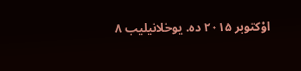اوْکتوبر ۲۰۱۵ ده. یوخلانیلیب ۸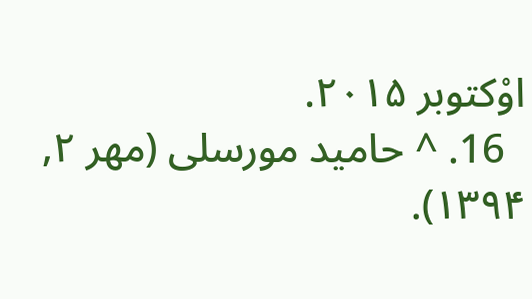اوْکتوبر ۲۰۱۵.
  16. ^ حامید مورسلی (مهر ۲, ۱۳۹۴).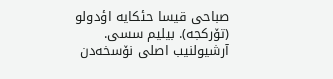صباحی قیسا حئکایه اؤدولو (تۆرکجه). بیلیم سسی. آرشیولنیب اصلی نۆسخه‌دن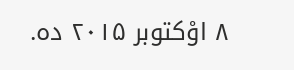۸ اوْکتوبر ۲۰۱۵ ده.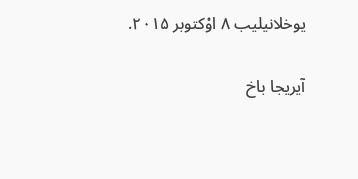یوخلانیلیب ۸ اوْکتوبر ۲۰۱۵.

آیریجا باخ